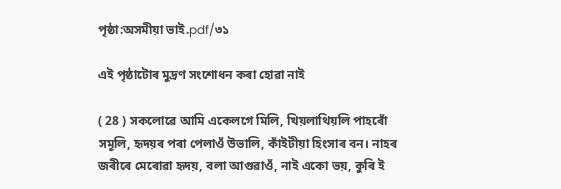পৃষ্ঠা:অসমীয়া ভাই.pdf/৩১

এই পৃষ্ঠাটোৰ মুদ্ৰণ সংশোধন কৰা হোৱা নাই

( 28 ) সকলোৱে আমি একেলগে মিলি, খিয়লাথিয়লি পাহৰোঁ সমূলি, হৃদয়ৰ পৰা পেলাওঁ উভালি, কাঁইটীয়া হিংসাৰ বন। নাহৰ জৰীৰে মেৰোৱা হৃদয়, বলা আগুৱাওঁ, নাই একো ভয়, কুৰি ই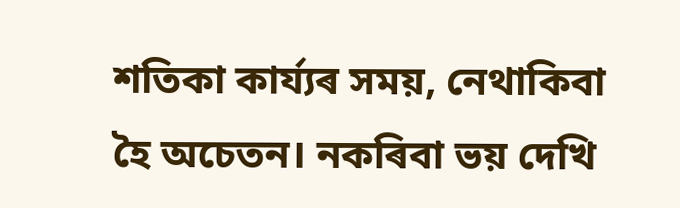শতিকা কাৰ্য্যৰ সময়, নেথাকিবা হৈ অচেতন। নকৰিবা ভয় দেখি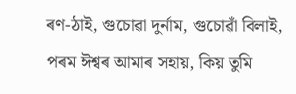ৰণ-ঠাই, গুচোৱা দুৰ্নাম, গুচোৱাঁ বিলাই, পৰম ঈশ্বৰ আমাৰ সহায়, কিয় তুমি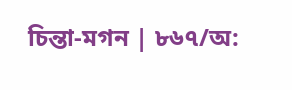চিন্তা-মগন | ৮৬৭/অ: